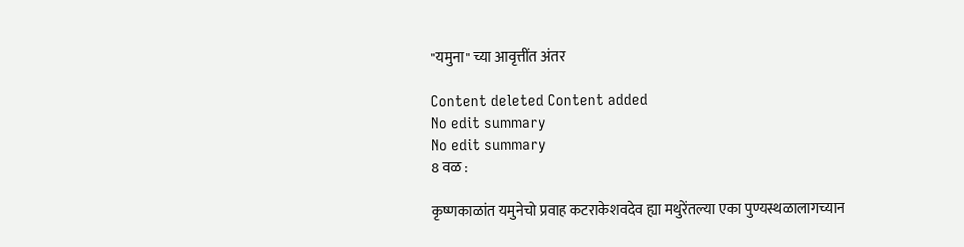"यमुना" च्या आवृत्तींत अंतर

Content deleted Content added
No edit summary
No edit summary
8 वळ :

कृष्णकाळांत यमुनेचो प्रवाह कटराकेशवदेव ह्या मथुरेंतल्या एका पुण्यस्थळालागच्यान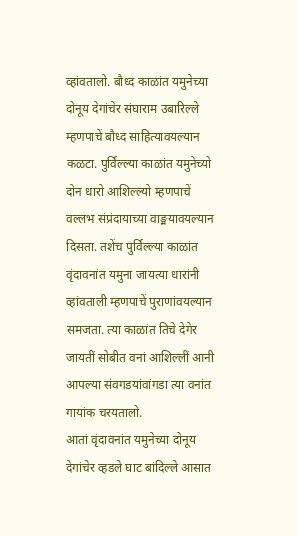व्हांवतालो. बौध्द काळांत यमुनेच्या दोनूय देगांचेर संघाराम उबारिल्ले म्हणपाचें बौध्द साहित्यावयल्यान कळटा. पुर्विल्ल्या काळांत यमुनेच्यो दोन धारो आशिल्ल्यो म्हणपाचें वल्लभ संप्रंदायाच्या वाङ्मयावयल्यान दिसता. तशेंच पुर्विल्ल्या काळांत वृंदावनांत यमुना जायत्या धारांनी व्हांवताली म्हणपाचें पुराणांवयल्यान समजता. त्या काळांत तिचे देगेर जायतीं सोबीत वनां आशिल्लीं आनी आपल्या संवगडयांवांगडा त्या वनांत गायांक चरयतालो.
आतां वृंदावनांत यमुनेच्या दोनूय देगांचेर व्हडले घाट बांदिल्ले आसात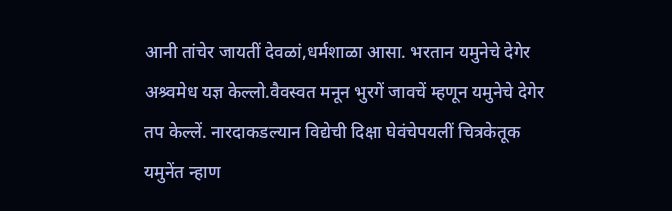आनी तांचेर जायतीं देवळां,धर्मशाळा आसा. भरतान यमुनेचे देगेर अश्र्वमेध यज्ञ केल्लो.वैवस्वत मनून भुरगें जावचें म्हणून यमुनेचे देगेर तप केल्लें. नारदाकडल्यान विद्येची दिक्षा घेवंचेपयलीं चित्रकेतूक यमुनेंत न्हाण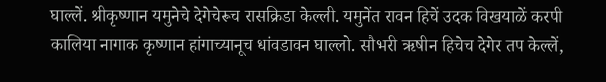घाल्लें. श्रीकृष्णान यमुनेचे देगेचेरूच रासक्रिडा केल्ली. यमुनेंत रावन हिचें उदक विखयाळें करपी कालिया नागाक कृष्णान हांगाच्यानूच धांवडावन घाल्लो. सौभरी ऋषीन हिचेच देगेर तप केल्लें,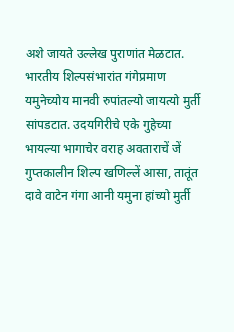अशे जायते उल्लेख पुराणांत मेळटात.
भारतीय शिल्पसंभारांत गंगेप्रमाण यमुनेच्योय मानवी रुपांतल्यो जायत्यो मुर्ती सांपडटात. उदयगिरीचे एके गुहेच्या भायल्या भागाचेर वराह अवताराचें जें गुप्तकालीन शिल्प खणिल्लें आसा, तातूंत दावे वाटेन गंगा आनी यमुना हांच्यो मुर्ती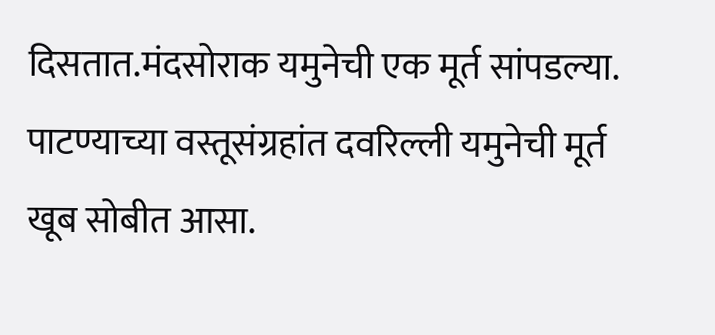दिसतात.मंदसोराक यमुनेची एक मूर्त सांपडल्या. पाटण्याच्या वस्तूसंग्रहांत दवरिल्ली यमुनेची मूर्त खूब सोबीत आसा.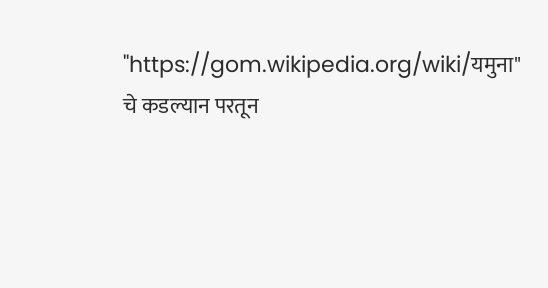"https://gom.wikipedia.org/wiki/यमुना" चे कडल्यान परतून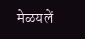मेळयलें